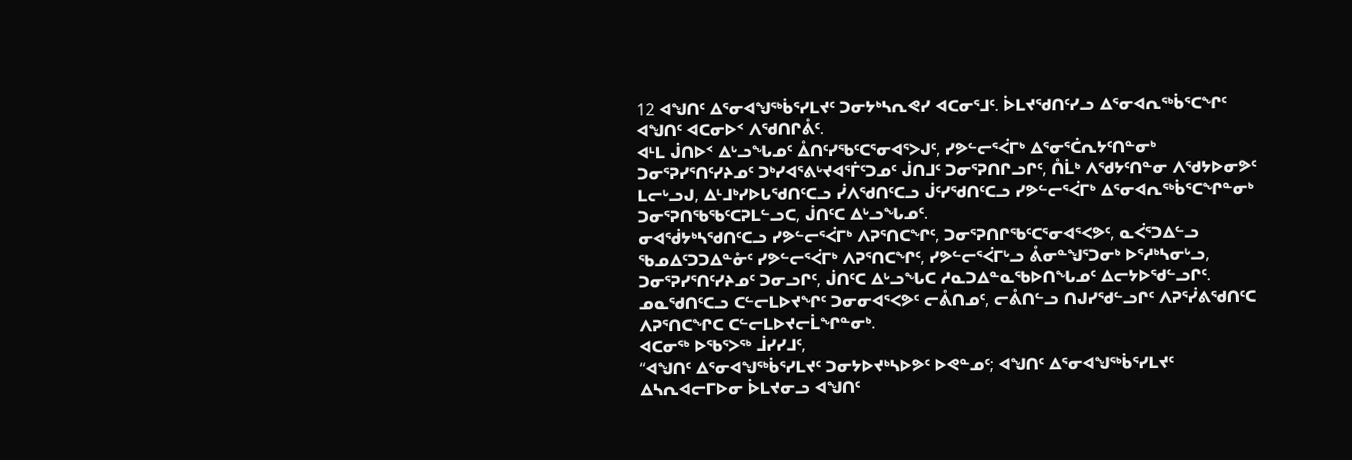12 ᐊᖑᑎᑦ ᐃᕐᓂᐊᖑᖅᑳᕐᓯᒪᔪᑦ ᑐᓂᔭᒃᓴᕆᕙᓯ ᐊᑕᓂᕐᒧᑦ. ᐆᒪᔪᖁᑎᑦᓯᓗ ᐃᕐᓂᐊᕆᖅᑳᕐᑕᖏᑦ ᐊᖑᑎᑦ ᐊᑕᓂᐅᑉ ᐱᖁᑎᒋᕔᑦ.
ᐊᒻᒪ ᒎᑎᐅᑉ ᐃᒡᓗᖓᓄᑦ ᐂᑎᑦᓯᖃᑦᑕᕐᓂᐊᕐᐳᒍᑦ, ᓯᕗᓪᓕᕐᐹᒥᒃ ᐃᕐᓂᕐᑖᕆᔭᑦᑎᓐᓂᒃ ᑐᓂᕐᕈᓯᕐᑎᑦᓯᔨᓄᑦ ᑐᒃᓯᐊᕐᕕᒡᔪᐊᕐᒦᑦᑐᓄᑦ ᒎᑎᒧᑦ ᑐᓂᕐᕈᑎᒋᓗᒋᑦ, ᑍᒫᒃ ᐱᖁᔭᑦᑎᓐᓂ ᐱᖁᔭᐅᓂᕗᑦ ᒪᓕᒡᓗᒍ, ᐃᒻᒧᒃᓯᐅᒐᖁᑎᑦᑕᓗ ᓰᐱᖁᑎᑦᑕᓗ ᒎᑦᓯᖁᑎᑦᑕᓗ ᓯᕗᓪᓕᕐᐹᒥᒃ ᐃᕐᓂᐊᕆᖅᑳᕐᑕᖏᓐᓂᒃ ᑐᓂᕐᕈᑎᖃᖃᑦᑕᕈᒪᓪᓗᑕ, ᒎᑎᑦᑕ ᐃᒡᓗᖓᓄᑦ.
ᓂᐊᖂᔭᒃᓴᖁᑎᑦᑕᓗ ᓯᕗᓪᓕᕐᐹᒥᒃ ᐱᕈᕐᑎᑕᖏᑦ, ᑐᓂᕐᕈᑎᒋᖃᑦᑕᕐᓂᐊᕐᐸᕗᑦ, ᓇᐹᕐᑐᐃᓪᓗ ᖃᓄᐃᑦᑐᑐᐃᓐᓁᑦ ᓯᕗᓪᓕᕐᐹᒥᒃ ᐱᕈᕐᑎᑕᖏᑦ, ᓯᕗᓪᓕᕐᐹᒥᒡᓗ ᕔᓂᓐᖑᕐᑐᓂᒃ ᐅᕐᓱᒃᓴᓂᒡᓗ, ᑐᓂᕐᕈᓯᕐᑎᑦᓯᔨᓄᑦ ᑐᓂᓗᒋᑦ, ᒎᑎᑦᑕ ᐃᒡᓗᖓᑕ ᓱᓇᑐᐃᓐᓇᖃᐅᑎᖓᓄᑦ ᐃᓕᔭᐅᖁᓪᓗᒋᑦ. ᓄᓇᖁᑎᑦᑕᓗ ᑕᓪᓕᒪᐅᔪᖏᑦ ᑐᓂᓂᐊᕐᐸᕗᑦ ᓕᕔᑎᓄᑦ, ᓕᕔᑎᓪᓗ ᑎᒍᓯᖁᓪᓗᒋᑦ ᐱᕈᕐᓰᕕᖁᑎᑦᑕ ᐱᕈᕐᑎᑕᖏᑕ ᑕᓪᓕᒪᐅᔪᓕᒫᖏᓐᓂᒃ.
ᐊᑕᓂᖅ ᐅᖃᕐᐳᖅ ᒨᓯᓯᒧᑦ,
“ᐊᖑᑎᑦ ᐃᕐᓂᐊᖑᖅᑳᕐᓯᒪᔪᑦ ᑐᓂᔭᐅᔪᒃᓴᐅᕗᑦ ᐅᕙᓐᓄᑦ; ᐊᖑᑎᑦ ᐃᕐᓂᐊᖑᖅᑳᕐᓯᒪᔪᑦ ᐃᓴᕆᐊᓕᒥᐅᓂ ᐆᒪᔪᓂᓗ ᐊᖑᑎᑦ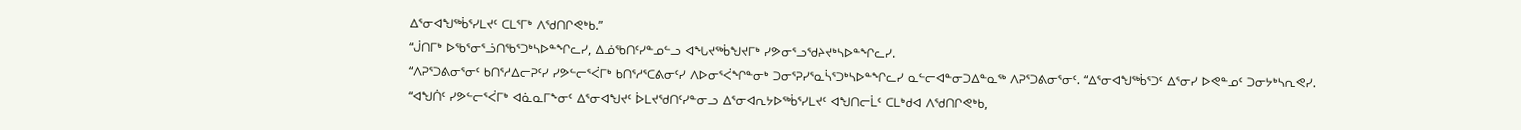ᐃᕐᓂᐊᖑᖅᑳᕐᓯᒪᔪᑦ ᑕᒪᕐᒥᒃ ᐱᖁᑎᒋᕙᒃᑲ.”
“ᒎᑎᒥᒃ ᐅᖃᕐᓂᕐᓘᑎᖃᕐᑐᒃᓴᐅᓐᖏᓚᓯ, ᐃᓅᖃᑎᑦᓯᓐᓄᓪᓗ ᐊᖓᔪᖅᑳᖑᔪᒥᒃ ᓯᕗᓂᕐᓗᖁᔨᔪᒃᓴᐅᓐᖏᓚᓯ.
“ᐱᕈᕐᑐᕕᓂᕐᓂᑦ ᑲᑎᕐᓱᐃᓕᕈᑦᓯ ᓯᕗᓪᓕᕐᐹᒥᒃ ᑲᑎᕐᓱᕐᑕᕕᓂᑦᓯ ᐱᐅᓂᕐᐹᖏᓐᓂᒃ ᑐᓂᕐᕈᓯᕐᓇᓵᕐᑐᒃᓴᐅᓐᖏᓚᓯ ᓇᓪᓕᐊᓐᓂᑐᐃᓐᓇᖅ ᐱᕈᕐᑐᕕᓂᕐᓂᑦ. “ᐃᕐᓂᐊᖑᖅᑳᕐᑐᑦ ᐃᕐᓂᓯ ᐅᕙᓐᓄᑦ ᑐᓂᔭᒃᓴᕆᕙᓯ.
“ᐊᖑᑏᑦ ᓯᕗᓪᓕᕐᐹᒥᒃ ᐊᓈᓇᒥᖕᓂᑦ ᐃᕐᓂᐊᖑᔪᑦ ᐆᒪᔪᖁᑎᑦᓯᓐᓂᓗ ᐃᕐᓂᐊᕆᔭᐅᖅᑳᕐᓯᒪᔪᑦ ᐊᖑᑎᓕᒫᑦ ᑕᒪᒃᑯᐊ ᐱᖁᑎᒋᕙᒃᑲ,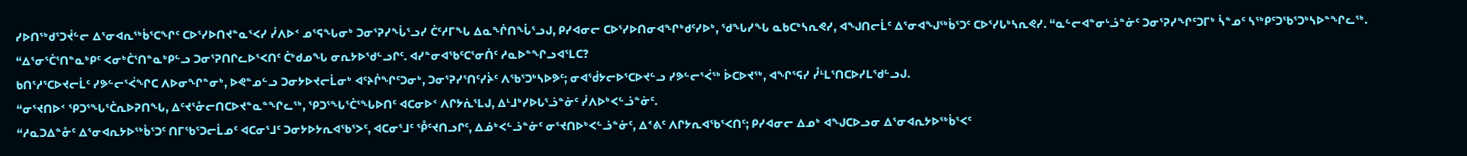ᓯᐅᑎᖅᑯᕐᑐᔫᓪᓕ ᐃᕐᓂᐊᕆᖅᑳᕐᑕᖏᑦ ᑕᐅᕐᓯᐅᑎᔪᓐᓇᕐᐸᓯ ᓰᐱᐅᑉ ᓄᕐᕋᖓᓂᒃ ᑐᓂᕐᕈᓯᖔᕐᓗᓯ ᑖᑦᓱᒥᖓ ᐃᓇᖐᑎᖔᕐᓗᒍ, ᑭᓯᐊᓂᓕ ᑕᐅᕐᓯᐅᑎᓂᐊᖏᒃᑯᑦᓯᐅᒃ, ᖁᖓᓯᖓ ᓇᑲᑕᒃᓴᕆᕙᓯ, ᐊᖑᑎᓕᒫᑦ ᐃᕐᓂᐊᖑᖅᑳᕐᑐᑦ ᑕᐅᕐᓯᒐᒃᓴᕆᕙᓯ. “ᓇᓪᓕᐊᓐᓂᒡᓘᓐᓃᑦ ᑐᓂᕐᕈᓯᖏᑦᑐᒥᒃ ᓵᓐᓄᑦ ᓴᖅᑭᑦᑐᖃᕐᑐᒃᓴᐅᓐᖏᓚᖅ.
“ᐃᕐᓂᕐᑖᕐᑎᓐᓇᒃᑭᑦ ᐸᓂᒃᑖᕐᑎᓐᓇᒃᑭᓪᓗ ᑐᓂᕐᕈᑎᒋᓚᐅᕐᐸᑎᑦ ᑖᒃᑯᓄᖓ ᓂᕆᔭᐅᖁᓪᓗᒋᑦ. ᐊᓯᓐᓂᐊᖃᑦᑕᕐᓂᑏᑦ ᓱᓇᐅᓐᖏᓗᐊᕐᒪᑕ?
ᑲᑎᕐᓱᕐᑕᐅᔪᓕᒫᑦ ᓯᕗᓪᓕᕐᐹᖏᑕ ᐱᐅᓂᖏᓐᓂᒃ, ᐅᕙᓐᓄᓪᓗ ᑐᓂᔭᐅᔪᓕᒫᓂᒃ ᐊᑦᔨᒌᖏᑦᑐᓂᒃ, ᑐᓂᕐᕈᓯᕐᑎᑦᓯᔩᑦ ᐱᖃᕐᑐᒃᓴᐅᕗᑦ; ᓂᐊᖂᔭᓕᐅᕐᑕᐅᔪᓪᓗ ᓯᕗᓪᓕᕐᐹᖅ ᐆᑕᐅᔪᖅ, ᐊᖏᕐᕋᓯ ᓮᒻᒪᕐᑎᑕᐅᓯᒪᖁᓪᓗᒍ.
“ᓂᕐᔪᑎᐅᑉ ᕿᑐᕐᖓᕐᑖᕆᐅᕈᑎᖓ, ᐃᑦᔪᕐᓁᓕᑎᑕᐅᔪᓐᓇᓐᖏᓚᖅ, ᕿᑐᕐᖓᕐᑖᕐᖓᐅᑎᑦ ᐊᑕᓂᐅᑉ ᐱᒋᔭᕇᕐᒪᒍ, ᐃᒻᒧᒃᓯᐅᒐᕐᓘᓐᓃᑦ ᓰᐱᐅᒃᐸᓪᓘᓐᓃᑦ.
“ᓱᓇᑐᐃᓐᓁᑦ ᐃᕐᓂᐊᕆᔭᐅᖅᑳᕐᑐᑦ ᑎᒥᖃᕐᑐᓕᒫᓄᑦ ᐊᑕᓂᕐᒧᑦ ᑐᓂᔭᐅᔭᕆᐊᖃᕐᐳᑦ, ᐊᑕᓂᕐᒧᑦ ᕾᑦᔪᑎᓗᒋᑦ, ᐃᓅᒃᐸᓪᓘᓐᓃᑦ ᓂᕐᔪᑎᐅᒃᐸᓪᓘᓐᓃᑦ, ᐃᕝᕕᑦ ᐱᒋᔭᕆᐊᖃᕐᐸᑎᑦ; ᑭᓯᐊᓂᓕ ᐃᓄᒃ ᐊᖑᑕᐅᓗᓂ ᐃᕐᓂᐊᕆᔭᐅᖅᑳᕐᐸᑦ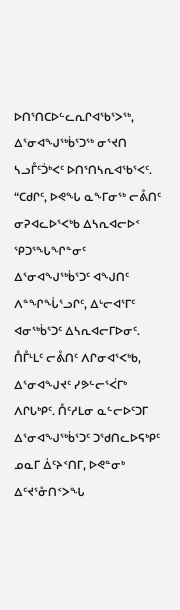ᐅᑎᕐᑎᑕᐅᓪᓚᕆᒋᐊᖃᕐᐳᖅ, ᐃᕐᓂᐊᖑᖅᑳᕐᑐᖅ ᓂᕐᔪᑎ ᓴᓗᒤᑦᑑᒃᐸᑦ ᐅᑎᕐᑎᓴᕆᐊᖃᕐᐸᑦ.
“ᑕᑯᒋᑦ, ᐅᕙᖓ ᓇᖕᒥᓂᖅ ᓕᕔᑎᑦ ᓂᕈᐊᓚᐅᕐᐸᒃᑲ ᐃᓴᕆᐊᓕᐅᑉ ᕿᑐᕐᖓᖏᓐᓂᑦ ᐃᕐᓂᐊᖑᖅᑳᕐᑐᑦ ᐊᖑᑎᑦ ᐱᓐᖏᖔᕐᓗᒋᑦ, ᐃᒡᓕᐊᕐᒥᑦ ᐊᓂᖅᑳᕐᑐᑦ ᐃᓴᕆᐊᓕᒥᐅᓂᑦ. ᑍᒤᒻᒪᑦ ᓕᕔᑎᑦ ᐱᒋᓂᐊᕐᐸᒃᑲ,
ᐃᕐᓂᐊᖑᔪᑦ ᓯᕗᓪᓕᕐᐹᒥᒃ ᐱᒋᒐᒃᑭᑦ. ᑍᑦᓱᒪᓂ ᓇᓪᓕᐅᑦᑐᒥ ᐃᕐᓂᐊᖑᖅᑳᕐᑐᑦ ᑐᖁᑎᓚᐅᕋᒃᑭᑦ ᓄᓇᒥ ᐄᑦᔨᑉᑎᒥ, ᐅᕙᓐᓂᒃ ᐃᑦᔪᕐᓁᑎᑉᐳᖓ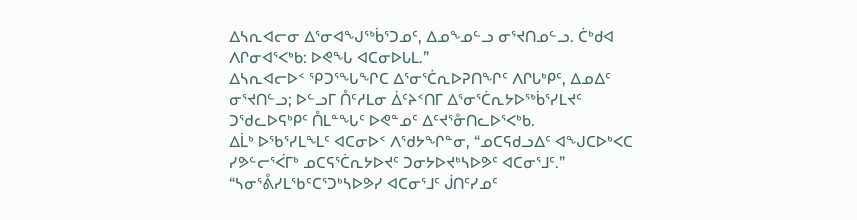ᐃᓴᕆᐊᓕᓂ ᐃᕐᓂᐊᖑᖅᑳᕐᑐᓄᑦ, ᐃᓄᖕᓄᓪᓗ ᓂᕐᔪᑎᓄᓪᓗ. ᑖᒃᑯᐊ ᐱᒋᓂᐊᕐᐸᒃᑲ: ᐅᕙᖓ ᐊᑕᓂᐅᒐᒪ.”
ᐃᓴᕆᐊᓕᐅᑉ ᕿᑐᕐᖓᖏᑕ ᐃᕐᓂᕐᑖᕆᐅᕈᑎᖏᑦ ᐱᒋᒐᒃᑭᑦ, ᐃᓄᐃᑦ ᓂᕐᔪᑎᓪᓗ; ᐅᓪᓗᒥ ᑍᑦᓱᒪᓂ ᐄᑦᔨᑉᑎᒥ ᐃᕐᓂᕐᑖᕆᔭᐅᖅᑳᕐᓯᒪᔪᑦ ᑐᖁᓚᐅᕋᒃᑭᑦ ᑍᒪᓐᖓᑦ ᐅᕙᓐᓄᑦ ᐃᑦᔪᕐᓁᑎᓚᐅᕐᐸᒃᑲ.
ᐃᒫᒃ ᐅᖃᕐᓯᒪᖕᒪᑦ ᐊᑕᓂᐅᑉ ᐱᖁᔭᖏᓐᓂ, “ᓄᑕᕋᑯᓗᐃᑦ ᐊᖑᑕᐅᒃᐸᑕ ᓯᕗᓪᓕᕐᐹᒥᒃ ᓄᑕᕋᕐᑖᕆᔭᐅᔪᑦ ᑐᓂᔭᐅᔪᒃᓴᐅᕗᑦ ᐊᑕᓂᕐᒧᑦ.”
“ᓴᓂᕐᕔᓯᒪᖃᑦᑕᕐᑐᒃᓴᐅᕗᓯ ᐊᑕᓂᕐᒧᑦ ᒎᑎᑦᓯᓄᑦ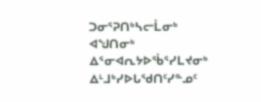ᑐᓂᕐᕈᑎᒃᓴᓕᒫᓂᒃ ᐊᖑᑎᓂᒃ ᐃᕐᓂᐊᕆᔭᐅᖄᕐᓯᒪᔪᓂᒃ ᐃᒻᒧᒃᓯᐅᒐᖁᑎᑦᓯᓐᓄᑦ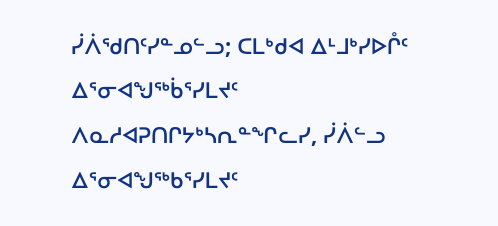ᓰᐲᖁᑎᑦᓯᓐᓄᓪᓗ; ᑕᒪᒃᑯᐊ ᐃᒻᒧᒃᓯᐅᒊᑦ ᐃᕐᓂᐊᖑᖅᑳᕐᓯᒪᔪᑦ ᐱᓇᓱᐊᕈᑎᒋᔭᒃᓴᕆᓐᖏᓚᓯ, ᓰᐲᓪᓗ ᐃᕐᓂᐊᖑᖅᑲᕐᓯᒪᔪᑦ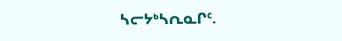ᓴᓕᔭᒃᓴᕆᓇᒋᑦ.